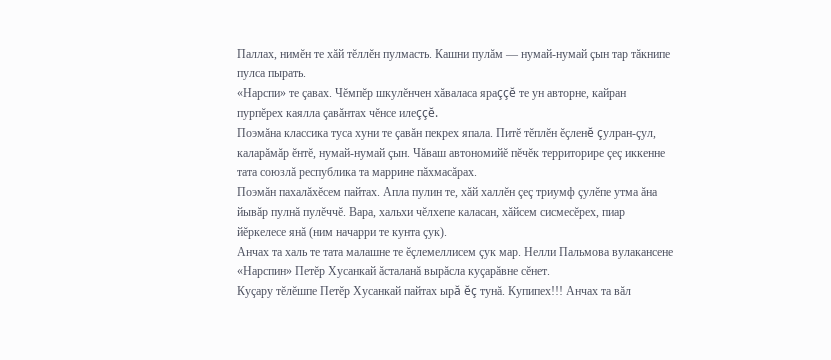Паллах, нимĕн те хăй тĕллĕн пулмасть. Кашни пулăм — нумай-нумай çын тар тăкнипе пулса пырать.
«Нарспи» те çавах. Чĕмпĕр шкулĕнчен хăваласа яраççĕ те ун авторне, кайран пурпĕрех каялла çавăнтах чĕнсе илеççĕ.
Поэмăна классика туса хуни те çавăн пекрех япала. Питĕ тĕплĕн ĕçленĕ çулран-çул, каларăмăр ĕнтĕ, нумай-нумай çын. Чăваш автономийĕ пĕчĕк территорире çеç иккенне тата союзлă республика та маррине пăхмасăрах.
Поэмăн пахалăхĕсем пайтах. Апла пулин те, хăй халлĕн çеç триумф çулĕпе утма ăна йывăр пулнă пулĕччĕ. Вара, хальхи чĕлхепе каласан, хăйсем сисмесĕрех, пиар йĕркелесе янă (ним начарри те кунта çук).
Анчах та халь те тата малашне те ĕçлемеллисем çук мар. Нелли Пальмова вулакансене «Нарспин» Петĕр Хусанкай ăсталанă вырăсла куçарăвне сĕнет.
Куçару тĕлĕшпе Петĕр Хусанкай пайтах ырă ĕç тунă. Купипех!!! Анчах та вăл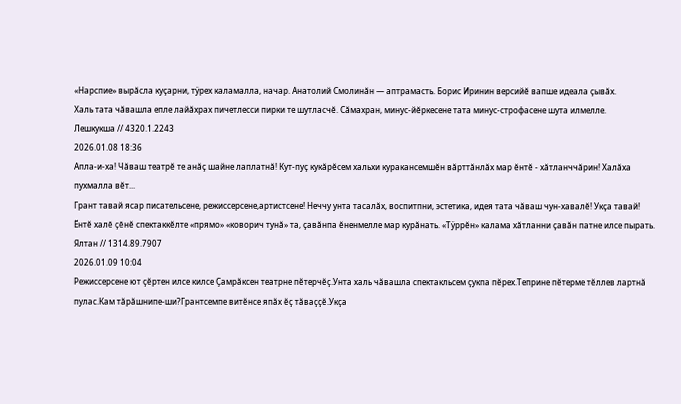«Нарспие» вырăсла куçарни, тÿрех каламалла, начар. Анатолий Смолинăн — аптрамасть. Борис Иринин версийĕ вапше идеала çывăх.
Халь тата чăвашла епле лайăхрах пичетлесси пирки те шутласчĕ. Сăмахран, минус-йĕркесене тата минус-строфасене шута илмелле.
Лешкукша // 4320.1.2243
2026.01.08 18:36
Апла-и-ха! Чăваш театрĕ те анăç шайне лаплатнă! Кут-пуç кукăрĕсем хальхи куракансемшĕн вăрттăнлăх мар ĕнтĕ - хăтланччăрин! Халăха пухмалла вĕт...
Грант тавай ясар писательсене, режиссерсене,артистсене! Неччу унта тасалăх, воспитпни, эстетика, идея тата чăваш чун-хавалĕ! Укçа тавай!
Ĕнтĕ халĕ çĕнĕ спектаккĕлте «прямо» «коворич тунă» та, çавăнпа ĕненмелле мар курăнать. «Тÿррĕн» калама хăтланни çавăн патне илсе пырать.
Ялтан // 1314.89.7907
2026.01.09 10:04
Режиссерсене ют ҫӗртен илсе килсе Ҫамрӑксен театрне пӗтерчӗҫ.Унта халь чӑвашла спектакльсем ҫукпа пӗрех.Теприне пӗтерме тӗллев лартнӑ пулас.Кам тӑрӑшнипе-ши?Грантсемпе витӗнсе япӑх ӗҫ тӑваҫҫӗ.Укҫа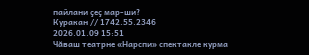пайлани ҫеҫ мар-ши?
Куракан // 1742.55.2346
2026.01.09 15:51
Чăваш театрне «Нарспи» спектакле курма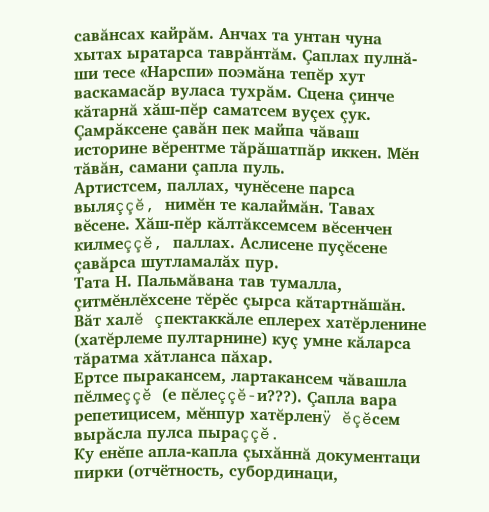савăнсах кайрăм. Анчах та унтан чуна хытах ыратарса таврăнтăм. Çаплах пулнă-ши тесе «Нарспи» поэмăна тепĕр хут васкамасăр вуласа тухрăм. Сцена çинче кăтарнă хăш-пĕр саматсем вуçех çук. Çамрăксене çавăн пек майпа чăваш историне вĕрентме тăрăшатпăр иккен. Мĕн тăвăн, самани çапла пуль.
Артистсем, паллах, чунĕсене парса выляççĕ, нимĕн те калаймăн. Тавах вĕсене. Хăш-пĕр кăлтăксемсем вĕсенчен килмеççĕ, паллах. Аслисене пуçĕсене çавăрса шутламалăх пур.
Тата Н. Пальмăвана тав тумалла, çитмĕнлĕхсене тĕрĕс çырса кăтартнăшăн.
Вăт халĕ çпектаккăле еплерех хатĕрленине (хатĕрлеме пултарнине) куç умне кăларса тăратма хăтланса пăхар.
Ертсе пыракансем, лартакансем чăвашла пĕлмеççĕ (е пĕлеççĕ-и???). Çапла вара репетицисем, мĕнпур хатĕрленÿ ĕçĕсем вырăсла пулса пыраççĕ.
Ку енĕпе апла-капла çыхăннă документаци пирки (отчётность, субординаци,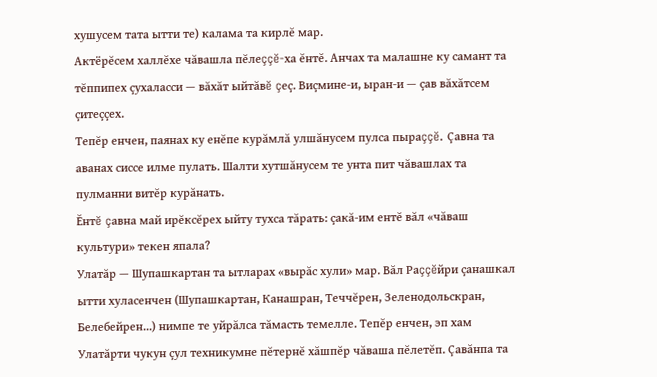хушусем тата ытти те) калама та кирлĕ мар.
Актёрĕсем халлĕхе чăвашла пĕлеççĕ-ха ĕнтĕ. Анчах та малашне ку самант та тĕппипех çухаласси — вăхăт ыйтăвĕ çеç. Виçмине-и, ыран-и — çав вăхăтсем çитеççех.
Тепĕр енчен, паянах ку енĕпе курăмлă улшăнусем пулса пыраççĕ. Çавна та аванах сиссе илме пулать. Шалти хутшăнусем те унта пит чăвашлах та пулманни витĕр курăнать.
Ĕнтĕ çавна май ирĕксĕрех ыйту тухса тăрать: çакă-им ентĕ вăл «чăваш культури» текен япала?
Улатăр — Шупашкартан та ытларах «вырăс хули» мар. Вăл Раççĕйри çанашкал ытти хуласенчен (Шупашкартан, Канашран, Теччĕрен, Зеленодольскран, Белебейрен...) нимпе те уйрăлса тăмасть темелле. Тепĕр енчен, эп хам Улатăрти чукун çул техникумне пĕтернĕ хăшпĕр чăваша пĕлетĕп. Çавăнпа та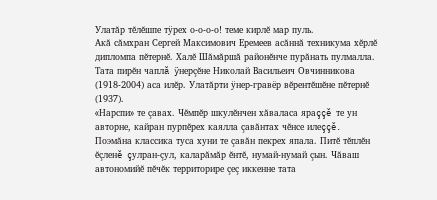Улатăр тĕлĕшпе тÿрех о-о-о-о! теме кирлĕ мар пуль.
Акă сăмхран Сергей Максимович Еремеев асăннă техникума хĕрлĕ дипломпа пĕтернĕ. Халĕ Шăмăршă районĕнче пурăнать пулмалла. Тата пирĕн чаплă ÿнерçĕне Николай Васильеич Овчинникова (1918-2004) аса илĕр. Улатăрти ÿнер-гравёр вĕрентĕшĕне пĕтернĕ (1937).
«Нарспи» те çавах. Чĕмпĕр шкулĕнчен хăваласа яраççĕ те ун авторне, кайран пурпĕрех каялла çавăнтах чĕнсе илеççĕ.
Поэмăна классика туса хуни те çавăн пекрех япала. Питĕ тĕплĕн ĕçленĕ çулран-çул, каларăмăр ĕнтĕ, нумай-нумай çын. Чăваш автономийĕ пĕчĕк территорире çеç иккенне тата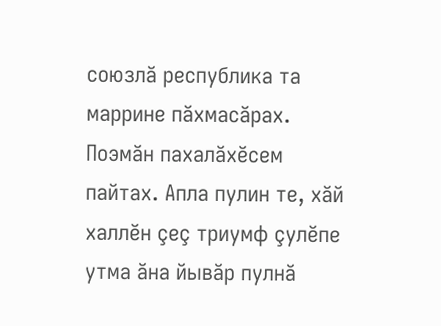союзлă республика та маррине пăхмасăрах.
Поэмăн пахалăхĕсем пайтах. Апла пулин те, хăй халлĕн çеç триумф çулĕпе утма ăна йывăр пулнă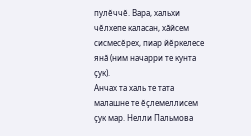пулĕччĕ. Вара, хальхи чĕлхепе каласан, хăйсем сисмесĕрех, пиар йĕркелесе янă (ним начарри те кунта çук).
Анчах та халь те тата малашне те ĕçлемеллисем çук мар. Нелли Пальмова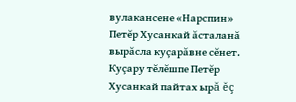вулакансене «Нарспин» Петĕр Хусанкай ăсталанă вырăсла куçарăвне сĕнет.
Куçару тĕлĕшпе Петĕр Хусанкай пайтах ырă ĕç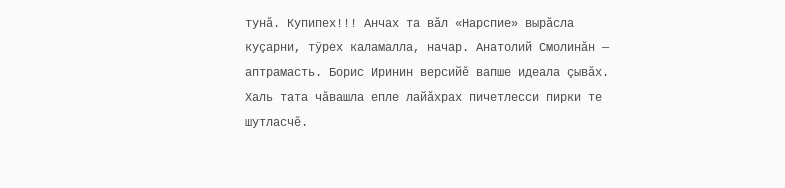тунă. Купипех!!! Анчах та вăл «Нарспие» вырăсла куçарни, тÿрех каламалла, начар. Анатолий Смолинăн — аптрамасть. Борис Иринин версийĕ вапше идеала çывăх.
Халь тата чăвашла епле лайăхрах пичетлесси пирки те шутласчĕ.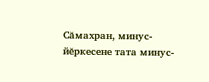Сăмахран, минус-йĕркесене тата минус-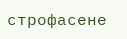строфасене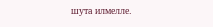шута илмелле.